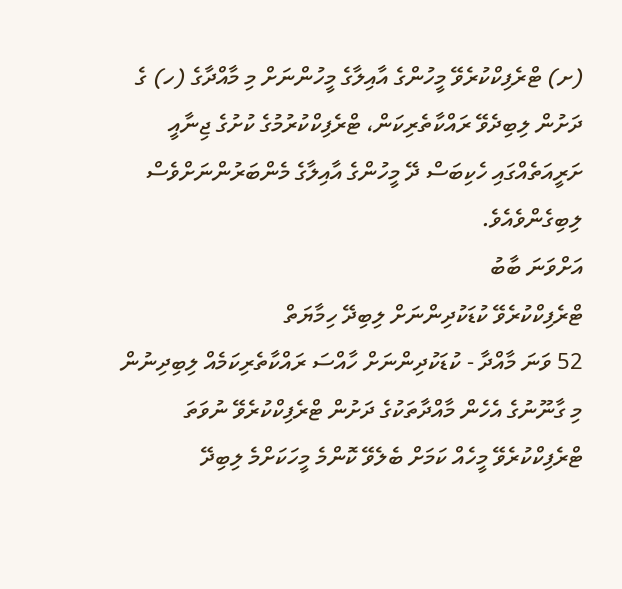(ށ) ޓްރެފިކްކުރެވޭ މީހުންގެ އާއިލާގެ މީހުންނަށް މި މާއްދާގެ (ހ) ގެ ދަށުން ލިބިދެވޭ ރައްކާތެރިކަން، ޓްރެފިކްކުރުމުގެ ކުށުގެ ޖިނާއީ ށަރީއަތެއްގައި ހެކިބަސް ދޭ މީހުންގެ އާއިލާގެ މެންބަރުންނަށްވެސް ލިބިގެންވެއެވެ.
އަށްވަނަ ބާބު
ޓްރެފިކްކުރެވޭ ކުޑަކުދިންނަށް ލިބިދޭ ހިމާޔަތް
52 ވަނަ މާއްދާ - ކުޑަކުދިންނަށް ހާއްސަ ރައްކާތެރިކަމެއް ލިބިދިނުން
މި ގާނޫނުގެ އެހެން މާއްދާތަކުގެ ދަށުން ޓްރެފިކްކުރެވޭ ނުވަތަ ޓްރެފިކްކުރެވޭ މީހެއް ކަމަށް ބެލެވޭ ކޮންމެ މީހަކަށްމެ ލިބިދޭ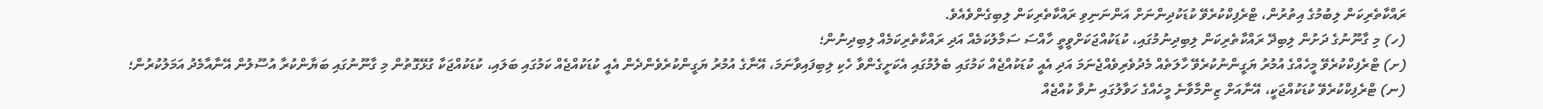ރައްކާތެރިކަން ލިބުމުގެ އިތުރުން، ޓްރެފިކްކުރެވޭ ކުޑަކުދިންނަށް އަންނަނިވި ރައްކާތެރިކަން ލިބިގެންވެއެވެ.
(ހ) މި ގާނޫނުގެ ދަށުން ލިބިދޭ ރައްކާތެރިކަން ލިބިދިނުމުގައި، ކުޑަކުއްޖަކަށްވީތީ ހާއްސަ ސަމާލުކަމެއް އަދި ރައްކާތެރިކަމެއް ލިބިދިނުން؛
(ށ) ޓްރެފިކްކުރެވޭ މީހެއްގެ އުމުރު ޔަގީންނުކުރެވޭ ހާލަތެއް މެދުވެރިވެއްޖެނަމަ އަދި އެއީ ކުޑަކުއްޖެއް ކަމުގައި ބެލުމުގައި އެކަށީގެންވާ ހެކި ލިބިފައިވާނަމަ، އޭނާގެ އުމުރު ޔަގީންކުރެވެންދެން އެއީ ކުޑަކުއްޖެއް ކަމުގައި ބަލައި، ކުޑަކުއްޖަކާ ގުޅޭގޮތުން މި ގާނޫނުގައި ބަޔާންކުރާ އުސޫލުން އޭނާއާމެދު އަމަލުކުރުން؛
(ނ) ޓްރެފިކްކުރެވޭ ކުޑަކުއްޖަކީ، އޭނާއަށް ޒިންމާވާނެ މީހެއްގެ ހަވާލުގައި ނުވާ ކުއްޖެއް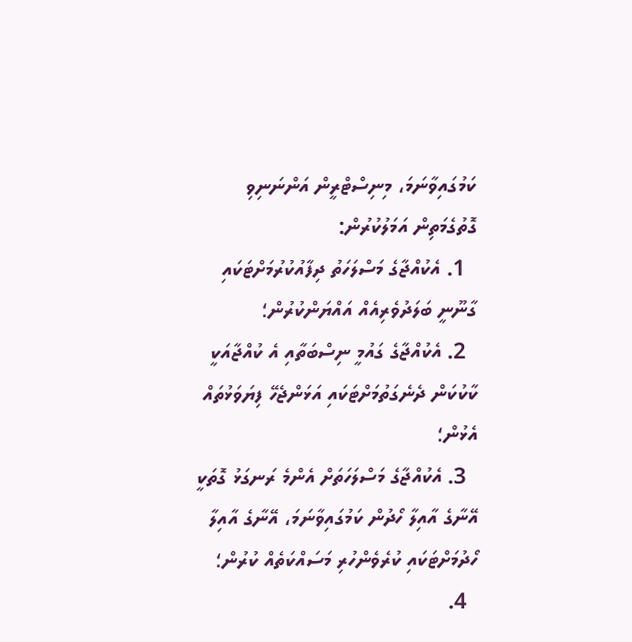ކަމުގައިވާނަމަ، މިނިސްޓްރީން އަންނަނިވި ގޮތުގެމަތިން އަމަލުކުރުން:
  1. އެކުއްޖާގެ މަސްލަހަތު ދިފާއުކުރުމަށްޓަކައި ގާނޫނީ ބަލަދުވެރިއެއް އައްޔަންކުރުން؛
  2. އެކުއްޖާގެ ގައުމީ ނިސްބަތާއި އެ ކުއްޖާއަކީ ކާކުކަން ދެނެގަތުމަށްޓަކައި އަޅަންޖެހޭ ފިޔަވަޅުތައް އެޅުން؛
  3. އެކުއްޖާގެ މަސްލަހަތަށް އެންމެ ރަނގަޅު ގޮތަކީ އޭނާގެ އާއިލާ ހޯދުން ކަމުގައިވާނަމަ، އޭނާގެ އާއިލާ ހޯދުމަށްޓަކައި ކުރެވެންހުރި މަސައްކަތެއް ކުރުން؛
  4.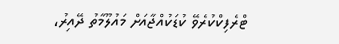ޓްރެފިކްކުރެވޭ ކުޑަކުއްޖާއަށް މައުލޫމާތު ދޭއިރު،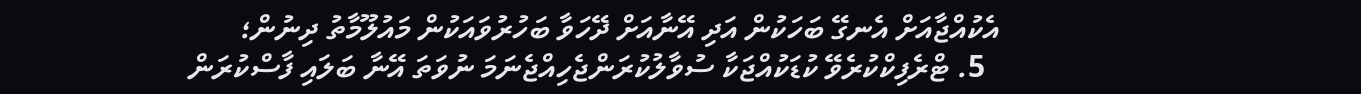އެކުއްޖާއަށް އެނގޭ ބަހަކުން އަދި އޭނާއަށް ދޭހަވާ ބަހުރުވައަކުން މައުލޫމާތު ދިނުން؛
  5. ޓްރެފިކްކުރެވޭ ކުޑަކުއްޖަކާ ސުވާލުކުރަންޖެހިއްޖެނަމަ ނުވަތަ އޭނާ ބަލައި ފާސްކުރަން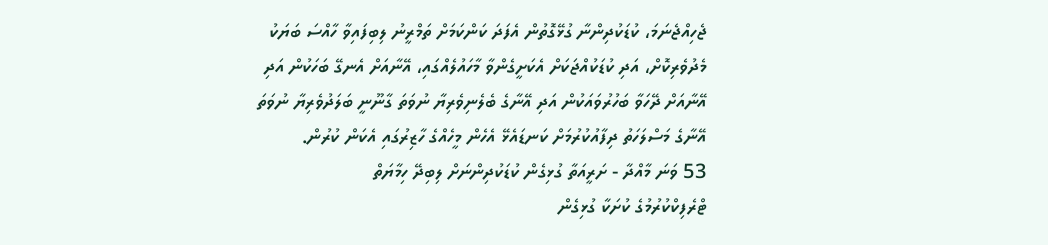ޖެހިއްޖެނަމަ، ކުޑަކުދިންނާ ގުޅޭގޮތުން އެފަދަ ކަންކަމަށް ތަމްރީނު ލިބިފައިވާ ހާއްސަ ބަޔަކު މެދުވެރިކޮށް، އަދި ކުޑަކުއްޖަކަށް އެކަށީގެންވާ މާހައުލެއްގައި، އޭނާއަށް އެނގޭ ބަހަކުން އަދި އޭނާއަށް ދޭހަވާ ބަހުރުވައަކުން އަދި އޭނާގެ ބެލެނިވެރިޔާ ނުވަތަ ގާނޫނީ ބަލަދުވެރިޔާ ނުވަތަ އޭނާގެ މަސްލަހަތު ދިފާއުކުރުމަށް ކަނޑައެޅޭ އެހެން މީހެއްގެ ހާޒިރުގައި އެކަން ކުރުން.
53 ވަނަ މާއްދާ - ށަރީއަތާ ގުޅިގެން ކުޑަކުދިންނަށް ލިބިދޭ ހިމާޔަތް
ޓްރެފިކްކުރުމުގެ ކުށަކާ ގުޅިގެން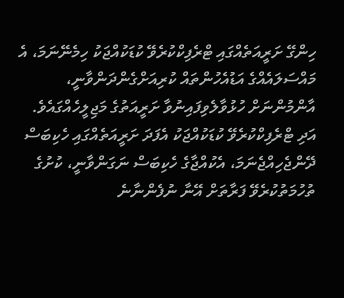ހިންގޭ ށަރީއަތެއްގައި ޓްރެފިކްކުރެވޭ ކުޑަކުއްޖަކު ހިމެނޭނަމަ، އެ މައްސަލައެއްގެ އަޑުއެހުންތައް ކުރިއަށްގެންދަންވާނީ، އާންމުންނަށް ހުޅުވާލެވިފައިނުވާ ށަރީއަތުގެ މަޖިލީހެއްގައެވެ. އަދި ޓްރެފިކްކުރެވޭ ކުޑަކުއްޖަކު އެފަދަ ށަރީއަތެއްގައި ހެކިބަސް ދޭންޖެހިއްޖެނަމަ، އެކުއްޖާގެ ހެކިބަސް ނަގަންވާނީ، ކުށުގެ ތުހުމަތުކުރެވޭ ފަރާތަށް އޭނާ ނުފެންނާނެ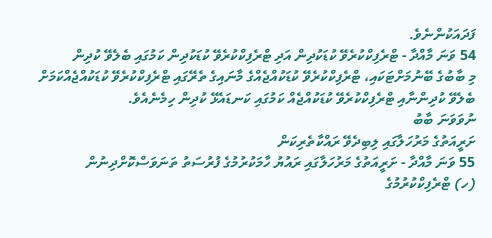ފަދައަކުންނެވެ.
54 ވަނަ މާއްދާ - ޓްރެފިކްކުރެވޭ ކުޑަކުދިން އަދި ޓްރެފިކްކުރެވޭ ކުޑަކުދިން ކަމުގައި ބެލެވޭ ކުދިން
މި ބާބުގެ ބޭނުމަށްޓަކައި، ޓްރެފިކްކުރެވޭ ކުޑަކުއްޖެއްގެ މާނައިގެ ތެރޭގައި ޓްރެފިކްކުރެވޭ ކުޑަކުއްޖެއްކަމަށް ބެލެވޭ ކުދިންނާއި ޓްރެފިކްކުރެވޭ ކުޑަކުއްޖެއް ކަމުގައި ކަނޑައެޅޭ ކުދިން ހިމެނެއެވެ.
ނުވަވަނަ ބާބު
ށަރީއަތުގެ މަރުހަލާގައި ލިބިދެވޭ ރައްކާތެރިކަން
55 ވަނަ މާއްދާ - ށަރީއަތުގެ މަރުހަލާގައި ރައުޔު ހާމަކުރުމުގެ ފުރުސަތު ތަނަވަސްކޮށްދިނުން
(ހ) ޓްރެފިކްކުރުމުގެ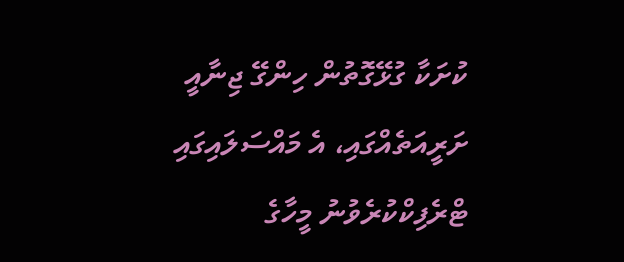ކުށަކާ ގުޅޭގޮތުން ހިންގޭ ޖިނާއީ ށަރީއަތެއްގައި، އެ މައްސަލައިގައި ޓްރެފިކްކުރެވުނު މީހާގެ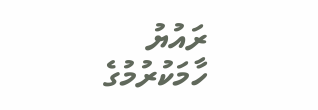ރައުޔު ހާމަކުރުމުގެ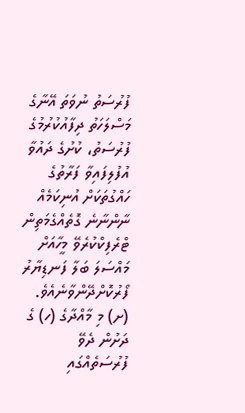ފުރުސަތު ނުވަތަ އޭނާގެ މަސްލަހަތު ދިފާއުކުރުމުގެ ފުރުސަތު، ކުށުގެ ދައުވާ އުފުލިފައިވާ ފަރާތުގެ ހައްގުތަކަށް އުނިކަމެއް ނާންނާނެ ގޮތެއްގެމަތިން ޓްރެފިކްކުރެވޭ މީހާއަށް މައްސަލަ ބަލާ ފަނޑިޔާރު ފޯރުކޮށްދޭންވާނެއެވެ.
(ށ) މި މާއްދާގެ (ހ) ގެ ދަށުން ދެވޭ ފުރުސަތެއްގައި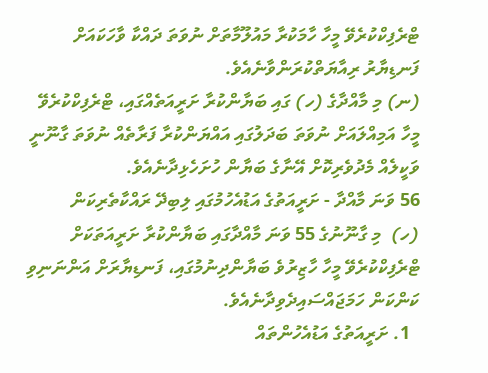ޓްރެފިކްކުރެވޭ މީހާ ހާމަކުރާ މައުލޫމާތަށް ނުވަތަ ދައްކާ ވާހަކައަށް ފަނޑިޔާރު ރިއާޔަތްކުރަންވާނެއެވެ.
(ނ) މި މާއްދާގެ (ހ) ގައި ބަޔާންކުރާ ށަރީއަތެއްގައި، ޓްރެފިކްކުރެވޭ މީހާ އަމިއްލައަށް ނުވަތަ ބަދަލުގައި އައްޔަންކުރާ ފަރާތެއް ނުވަތަ ގާނޫނީ ވަކީލެއް މެދުވެރިކޮށް އޭނާގެ ބަޔާން ހުށަހެޅިދާނެއެވެ.
56 ވަނަ މާއްދާ - ށަރީއަތުގެ އަޑުއެހުމުގައި ލިބިދޭ ރައްކާތެރިކަން
(ހ)  މި ގާނޫނުގެ 55 ވަނަ މާއްދާގައި ބަޔާންކުރާ ށަރީއަތަކަށް ޓްރެފިކްކުރެވޭ މީހާ ހާޒިރުވެ ބަޔާންދިނުމުގައި، ފަނޑިޔާރަށް އަންނަނިވި ކަންކަން ހަމަޖައްސައިދެވިދާނެއެވެ.
  1. ށަރީއަތުގެ އަޑުއެހުންތައް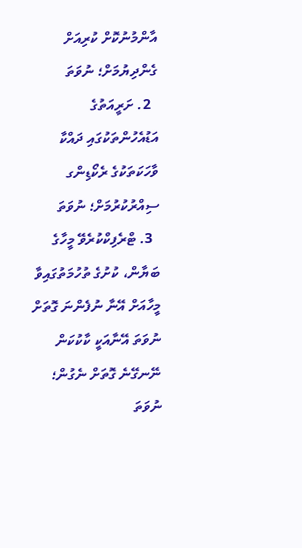އާންމުނުކޮށް ކުރިއަށް ގެންދިޔުމަށް؛ ނުވަތަ
  2. ށަރީއަތުގެ އަޑުއެހުންތަކުގައި ދައްކާ ވާހަކަތަކުގެ ރެކޯޑިންގ ސިއްރުކުރުމަށް؛ ނުވަތަ
  3. ޓްރެފިކްކުރެވޭ މީހާގެ ބަޔާން، ކުށުގެ ތުހުމަތުގައިވާ މީހާއަށް އޭނާ ނުފެންނަ ގޮތަށް ނުވަތަ އޭނާއަކީ ކާކުކަން ނޭނގޭނެ ގޮތަށް ނެގުން؛ ނުވަތަ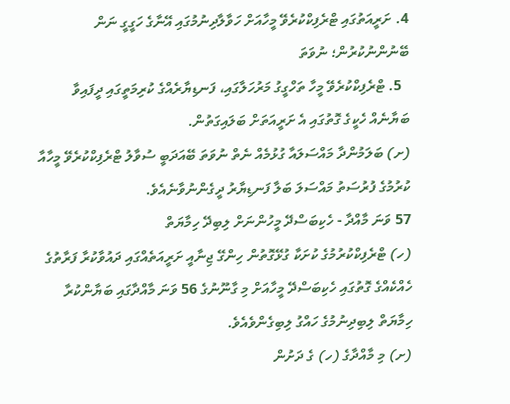4. ށަރީއަތުގައި ޓްރެފިކްކުރެވޭ މީހާއަށް ހަވާލާދިނުމުގައި އޭނާގެ ހަގީގީ ނަން ބޭނުންނުކުރުން؛ ނުވަތަ
  5. ޓްރެފިކްކުރެވޭ މީހާ ތަހްގީގު މަރުހަލާގައި، ފަނޑިޔާރެއްގެ ކުރިމަތީގައި ދީފައިވާ ބަޔާނެއް ހެކީގެ ގޮތުގައި އެ ށަރީއަތަށް ބަލައިގަތުން.
(ށ) ބަލަމުންދާ މައްސަލައާ ގުޅުމެއް ނެތް ނުވަތަ ބޭއަދަބީ ސުވާލު ޓްރެފިކްކުރެވޭ މީހާއާ ކުރުމުގެ ފުރުސަތު މައްސަލަ ބަލާ ފަނޑިޔާރު ދީގެންނުވާނެއެވެ.
57 ވަނަ މާއްދާ - ހެކިބަސްދޭ މީހުންނަށް ލިބިދޭ ހިމާޔަތް
(ހ) ޓްރެފިކްކުރުމުގެ ކުށަކާ ގުޅޭގޮތުން ހިންގޭ ޖިނާއީ ށަރީއަތެއްގައި ދައުވާކުރާ ފަރާތުގެ ހެއްކެއްގެ ގޮތުގައި ހެކިބަސްދޭ މީހާއަށް މި ގާނޫނުގެ 56 ވަނަ މާއްދާގައި ބަޔާންކުރާ ހިމާޔަތް ލިބިދިނުމުގެ ހައްގު ލިބިގެންވެއެވެ.
(ށ) މި މާއްދާގެ (ހ) ގެ ދަށުން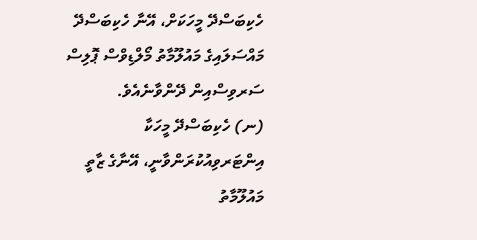ހެކިބަސްދޭ މީހަކަށް، އޭނާ ހެކިބަސްދޭ މައްސަލައިގެ މައުލޫމާތު މޯލްޑިވްސް ޕޮލިސް ސަރވިސްއިން ދޭންވާނެއެވެ.
(ނ) ހެކިބަސްދޭ މީހަކާ އިންޓަރވިއުކުރަންވާނީ، އޭނާގެ ޒާތީ މައުލޫމާތު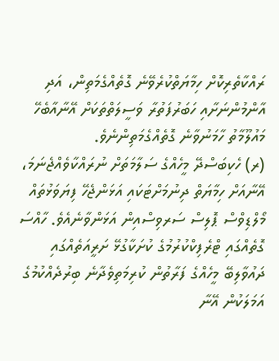ރައްކާތެރިކޮށް ހިމާޔަތްކުރެވޭނެ ގޮތެއްގެމަތިން، އަދި އާންމުންނަށާއި ހަބަރުފަތުރާ ވަސީލަތްތަކަށް އޭނާއާބެހޭ މައުލޫމާތު ހާމަނުވާނެ ގޮތެއްގެމަތިންނެވެ.
(ރ) ހެކިބަސްދޭ މީހެއްގެ ސަލާމަތަށް ނުރައްކާވެއްޖެނަމަ، އޭނާއަށް ހިމާޔަތް ދިނުމަށްޓަކައި އަޅަންޖެހޭ ފިޔަވަޅުތައް މޯލްޑިވްސް ޕޮލިސް ސަރވިސްއިން އަޅަންވާނެއެވެ. ހާއްސަ ގޮތެއްގައި ޓްރެފިކްކުރުމުގެ ކުށަކާގުޅޭ ށަރީއަތެއްގައި ދައުވާލިބޭ މީހެއްގެ ފަރާތުން ކުރިމަތިވެދާނެ ބިރުދެއްކުމުގެ އަމަލަކުން އޭނާ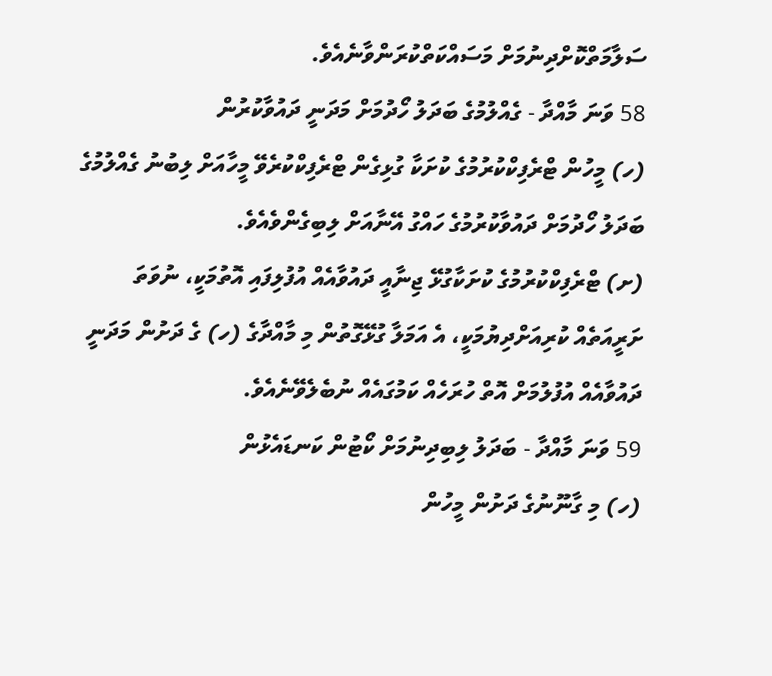ސަލާމަތްކޮށްދިނުމަށް މަސައްކަތްކުރަންވާނެއެވެ.
58 ވަނަ މާއްދާ - ގެއްލުމުގެ ބަދަލު ހޯދުމަށް މަދަނީ ދައުވާކުރުން
(ހ) މީހުން ޓްރެފިކްކުރުމުގެ ކުށަކާ ގުޅިގެން ޓްރެފިކްކުރެވޭ މީހާއަށް ލިބުނު ގެއްލުމުގެ ބަދަލު ހޯދުމަށް ދައުވާކުރުމުގެ ހައްގު އޭނާއަށް ލިބިގެންވެއެވެ.
(ށ) ޓްރެފިކްކުރުމުގެ ކުށަކާގުޅޭ ޖިނާއީ ދައުވާއެއް އުފުލިފައި އޮތުމަކީ، ނުވަތަ ށަރީއަތެއް ކުރިއަށްދިޔުމަކީ، އެ އަމަލާ ގުޅޭގޮތުން މި މާއްދާގެ (ހ) ގެ ދަށުން މަދަނީ ދައުވާއެއް އުފުލުމަށް އޮތް ހުރަހެއް ކަމުގައެއް ނުބެލެވޭނެއެވެ.
59 ވަނަ މާއްދާ - ބަދަލު ލިބިދިނުމަށް ކޯޓުން ކަނޑައެޅުން
(ހ) މި ގާނޫނުގެ ދަށުން މީހުން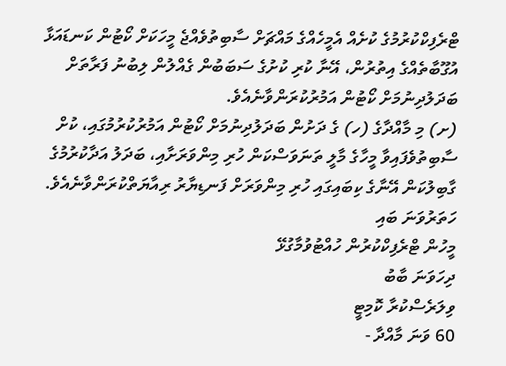ޓްރެފިކްކުރުމުގެ ކުށެއް އެމީހެއްގެ މައްޗަށް ސާބިތުވެއްޖެ މީހަކަށް ކޯޓުން ކަނޑައަޅާ އުގޫބާތެއްގެ އިތުރުން، އޭނާ ކުރި ކުށުގެ ސަބަބުން ގެއްލުން ލިބުނު ފަރާތަށް ބަދަލުދިނުމަށް ކޯޓުން އަމުރުކުރަންވާނެއެވެ.
(ށ) މި މާއްދާގެ (ހ) ގެ ދަށުން ބަދަލުދިނުމަށް ކޯޓުން އަމުރުކުރުމުގައި، ކުށް ސާބިތުވެފައިވާ މީހާގެ މާލީ ތަނަވަސްކަން ހުރި މިންވަރަށާއި، ބަދަލު އަދާކުރުމުގެ ގާބިލުކަން އޭނާގެ ކިބައިގައި ހުރި މިންވަރަށް ފަނޑިޔާރު ރިއާޔަތްކުރަންވާނެއެވެ.
ހަތަރުވަނަ ބައި
މީހުން ޓްރެފިކްކުރުން ހުއްޓުވުމާގުޅޭ
ދިހަވަނަ ބާބު
ވިލަރެސްކުރާ ކޮމިޓީ
60 ވަނަ މާއްދާ -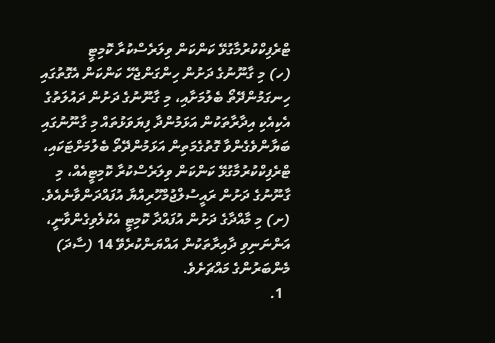ޓްރެފިކްކުރުމާގުޅޭ ކަންކަން ވިލަރެސްކުރާ ކޮމިޓީ
(ހ) މި ގާނޫނުގެ ދަށުން ހިންގަންޖެހޭ ކަންކަން އެގޮތުގައި ހިނގަމުންދޭތޯ ބެލުމަށާއި، މި ގާނޫނުގެ ދަށުން ދައުލަތުގެ އެކިއެކި އިދާރާތަކުން އަޅަމުންދާ ފިޔަވަޅުތައް މި ގާނޫނުގައި ބަޔާންވެގެންވާ ގޮތުގެމަތިން އަޅަމުންދޭތޯ ބެލުމަށްޓަކައި، ޓްރެފިކްކުރުމާގުޅޭ ކަންކަން ވިލަރެސްކުރާ ކޮމިޓީއެއް، މި ގާނޫނުގެ ދަށުން ރައީސުލްޖުމްހޫރިއްޔާ އުފައްދަންވާނެއެވެ.
(ށ) މި މާއްދާގެ ދަށުން އުފައްދާ ކޮމިޓީ އެކުލެވިގެންވާނީ، އަންނަނިވި ދާއިރާތަކުން އައްޔަންކުރެވޭ 14 (ސާދަ) މެންބަރުންގެ މައްޗަށެވެ.
  1.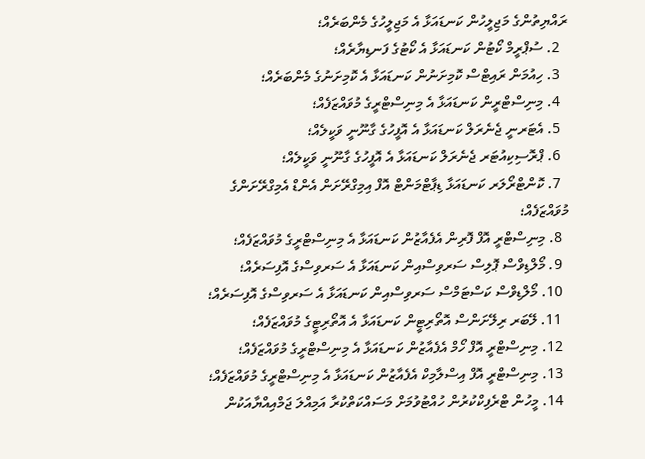ރައްޔިތުންގެ މަޖިލީހުން ކަނޑައަޅާ އެ މަޖިލީހުގެ މެންބަރެއް؛
  2. ސުޕްރީމް ކޯޓުން ކަނޑައަޅާ އެ ކޯޓުގެ ފަނޑިޔާރެއް؛
  3. ހިއުމަން ރައިޓްސް ކޮމިށަނުން ކަނޑައަޅާ އެ ކޮމިށަނުގެ މެންބަރެއް؛
  4. މިނިސްޓްރީން ކަނޑައަޅާ އެ މިނިސްޓްރީގެ މުވައްޒަފެއް؛
  5. އެޓަރނީ ޖެނެރަލް ކަނޑައަޅާ އެ އޮފީހުގެ ގާނޫނީ ވަކީލެއް؛
  6. ޕްރޮސިކިއުޓަރ ޖެނެރަލް ކަނޑައަޅާ އެ އޮފީހުގެ ގާނޫނީ ވަކީލެއް؛
  7. ކޮންޓްރޯލަރ ކަނޑައަޅާ ޑިޕާޓްމަންޓް އޮފް އިމިގްރޭށަން އެންޑް އެމިގްރޭށަންގެ މުވައްޒަފެއް؛
  8. މިނިސްޓްރީ އޮފް ފޮރިން އެފެއާޒުން ކަނޑައަޅާ އެ މިނިސްޓްރީގެ މުވައްޒަފެއް؛
  9. މޯލްޑިވްސް ޕޮލިސް ސަރވިސްއިން ކަނޑައަޅާ އެ ސަރވިސްގެ އޮފިސަރެއް؛
  10. މޯލްޑިވްސް ކަސްޓަމްސް ސަރވިސްއިން ކަނޑައަޅާ އެ ސަރވިސްގެ އޮފިސަރެއް؛
  11. ލޭބަރ ރިލޭށަންސް އޮތޯރިޓީން ކަނޑައަޅާ އެ އޮތޯރިޓީގެ މުވައްޒަފެއް؛
  12. މިނިސްޓްރީ އޮފް ހޯމް އެފެއާޒުން ކަނޑައަޅާ އެ މިނިސްޓްރީގެ މުވައްޒަފެއް؛
  13. މިނިސްޓްރީ އޮފް އިސްލާމިކް އެފެއާޒުން ކަނޑައަޅާ އެ މިނިސްޓްރީގެ މުވައްޒަފެއް؛
  14. މީހުން ޓްރެފިކްކުރުން ހުއްޓުވުމަށް މަސައްކަތްކުރާ އަމިއްލަ ޖަމްއިއްޔާއަކުން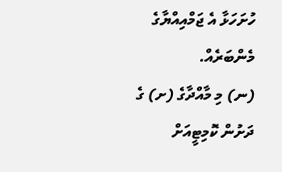ހުށަހަޅާ އެ ޖަމްއިއްޔާގެ މެންބަރެއް.
(ނ) މި މާއްދާގެ (ށ) ގެ ދަށުން ކޮމިޓީއަށް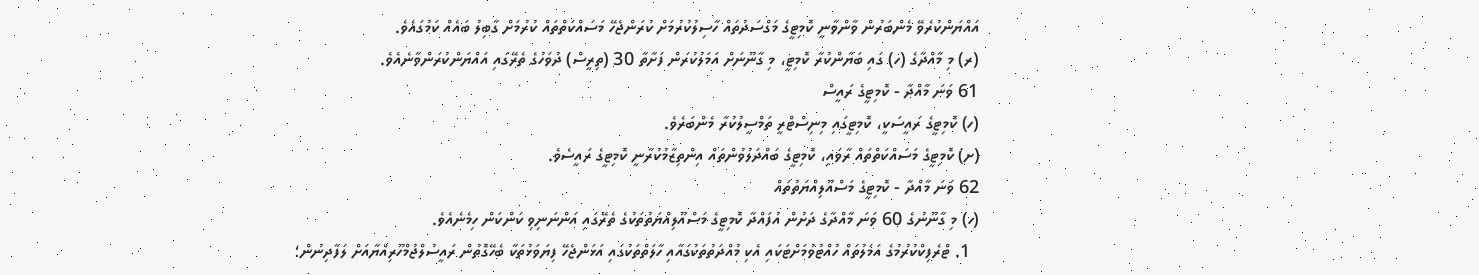އައްޔަންކުރެވޭ މެންބަރުން ވާންވާނީ ކޮމިޓީގެ މަގްސަދުތައް ހާސިލުކުރުމަށް ކުރަންޖެހޭ މަސައްކަތްތައް ކުރުމަށް ގާބިލު ބައެއް ކަމުގައެވެ.
(ރ) މި މާއްދާގެ (ހ) ގައި ބަޔާންކުރާ ކޮމިޓީ، މި ގާނޫނަށް އަމަލުކުރަން ފަށާތާ 30 (ތިރީސް) ދުވަހުގެ ތެރޭގައި އައްޔަންކުރަންވާނެއެވެ.
61 ވަނަ މާއްދާ - ކޮމިޓީގެ ރައީސް
(ހ) ކޮމިޓީގެ ރައީސަކީ، ކޮމިޓީގައި މިނިސްޓްރީ ތަމްސީލުކުރާ މެންބަރެވެ.
(ށ) ކޮމިޓީގެ މަސައްކަތްތައް ރާވައި، ކޮމިޓީގެ ބައްދަލުވުންތައް އިންތިޒާމުކުރާނީ ކޮމިޓީގެ ރައީސެވެ.
62 ވަނަ މާއްދާ - ކޮމިޓީގެ މަސްއޫލިއްޔަތުތައް
(ހ) މި ގާނޫނުގެ 60 ވަނަ މާއްދާގެ ދަށުން އުފައްދާ ކޮމިޓީގެ މަސްއޫލިއްޔަތުތަކުގެ ތެރޭގައި އަންނަނިވި ކަންކަން ހިމެނެއެވެ.
  1. ޓްރެފިކްކުރުމުގެ އަމަލުތައް ހުއްޓުވުމަށްޓަކައި އެކި މުއްދަތުތަކުގައާއި ހާލަތްތަކުގައި އަޅަންޖެހޭ ފިޔަވަޅުތަކާ ބެހޭގޮތުން ރައީސުލްޖުމްހޫރިއްޔާއަށް ލަފާދިނުން؛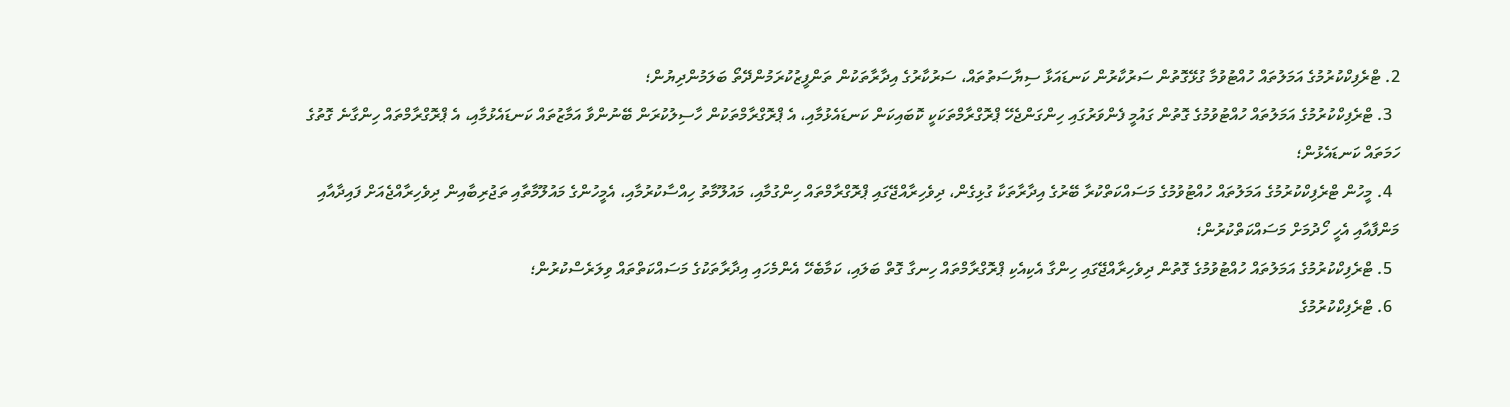2. ޓްރެފިކްކުރުމުގެ އަމަލުތައް ހުއްޓުވުމާ ގުޅޭގޮތުން ސަރުކާރުން ކަނޑައަޅާ ސިޔާސަތުތައް، ސަރުކާރުގެ އިދާރާތަކުން ތަންފީޒުކުރަމުންދޭތޯ ބަލަމުންދިޔުން؛
  3. ޓްރެފިކްކުރުމުގެ އަމަލުތައް ހުއްޓުވުމުގެ ގޮތުން ގައުމީ ފެންވަރުގައި ހިންގަންޖެހޭ ޕްރޮގްރާމްތަކަކީ ކޮބައިކަން ކަނޑައެޅުމާއި، އެ ޕްރޮގްރާމްތަކުން ހާސިލުކުރަން ބޭނުންވާ އަމާޒުތައް ކަނޑައެޅުމާއި، އެ ޕްރޮގްރާމްތައް ހިންގާނެ ގޮތުގެ ހަމަތައް ކަނޑައެޅުން؛
  4. މީހުން ޓްރެފިކްކުރުމުގެ އަމަލުތައް ހުއްޓުވުމުގެ މަސައްކަތްކުރާ ބޭރުގެ އިދާރާތަކާ ގުޅިގެން، ދިވެހިރާއްޖޭގައި ޕްރޮގްރާމްތައް ހިންގުމާއި، މައުލޫމާތު ހިއްސާކުރުމާއި، އެމީހުންގެ މައުލޫމާތާއި ތަޖުރިބާއިން ދިވެހިރާއްޖެއަށް ފައިދާއާއި މަންފާއާއި އެހީ ހޯދުމަށް މަސައްކަތްކުރުން؛
  5. ޓްރެފިކްކުރުމުގެ އަމަލުތައް ހުއްޓުވުމުގެ ގޮތުން ދިވެހިރާއްޖޭގައި ހިންގާ އެކިއެކި ޕްރޮގްރާމްތައް ހިނގާ ގޮތް ބަލައި، ކަމާބެހޭ އެންމެހައި އިދާރާތަކުގެ މަސައްކަތްތައް ވިލަރެސްކުރުން؛
  6. ޓްރެފިކްކުރުމުގެ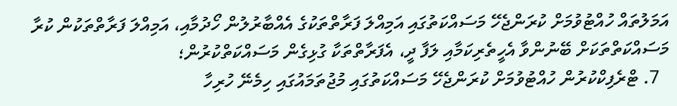އަމަލުތައް ހުއްޓުވުމަށް ކުރަންޖެހޭ މަސައްކަތުގައި އަމިއްލަ ފަރާތްތަކުގެ އެއްބާރުލުން ހޯދުމާއި، އަމިއްލަ ފަރާތްތަކުން ކުރާ މަސައްކަތްތަކަށް ބޭނުންވާ އެހީތެރިކަމާއި ލަފާ ދީ، އެފަރާތްތަކާ ގުޅިގެން މަސައްކަތްކުރުން؛
  7. ޓްރެފިކްކުރުން ހުއްޓުވުމަށް ކުރަންޖެހޭ މަސައްކަތުގައި މުޖުތަމައުގައި ހިމެނޭ ހުރިހާ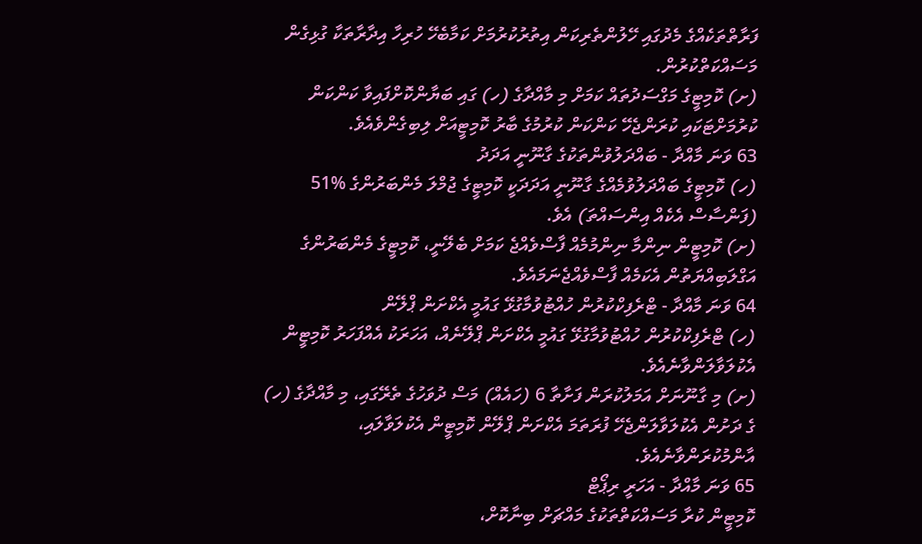ފަރާތްތަކެއްގެ މެދުގައި ހޭލުންތެރިކަން އިތުރުކުރުމަށް ކަމާބެހޭ ހުރިހާ އިދާރާތަކާ ގުޅިގެން މަސައްކަތްކުރުން.
(ށ) ކޮމިޓީގެ މަގްސަދުތައް ކަމަށް މި މާއްދާގެ (ހ) ގައި ބަޔާންކޮށްފައިވާ ކަންކަން ކުރުމަށްޓަކައި ކުރަންޖެހޭ ކަންކަން ކުރުމުގެ ބާރު ކޮމިޓީއަށް ލިބިގެންވެއެވެ.
63 ވަނަ މާއްދާ - ބައްދަލުވުންތަކުގެ ގާނޫނީ އަދަދު
(ހ) ކޮމިޓީގެ ބައްދަލުވުމެއްގެ ގާނޫނީ އަދަދަކީ ކޮމިޓީގެ ޖުމްލަ މެންބަރުންގެ %51 (ފަންސާސް އެކެއް އިންސައްތަ) އެވެ.
(ށ) ކޮމިޓީން ނިންމާ ނިންމުމެއް ފާސްވެއްޖެ ކަމަށް ބެލޭނީ، ކޮމިޓީގެ މެންބަރުންގެ އަގްލަބިއްޔަތުން އެކަމެއް ފާސްވެއްޖެނަމައެވެ.
64 ވަނަ މާއްދާ - ޓްރެފިކްކުރުން ހުއްޓުވުމާގުޅޭ ގައުމީ އެކްށަން ޕްލޭން
(ހ) ޓްރެފިކްކުރުން ހުއްޓުވުމާގުޅޭ ގައުމީ އެކްށަން ޕްލޭނެއް، އަހަރަކު އެއްފަހަރު ކޮމިޓީން އެކުލަވާލަންވާނެއެވެ.
(ށ) މި ގާނޫނަށް އަމަލުކުރަން ފަށާތާ 6 (ހައެއް) މަސް ދުވަހުގެ ތެރޭގައި، މި މާއްދާގެ (ހ) ގެ ދަށުން އެކުލަވާލަންޖެހޭ ފުރަތަމަ އެކްށަން ޕްލޭން ކޮމިޓީން އެކުލަވާލައި، އާންމުކުރަންވާނެއެވެ.
65 ވަނަ މާއްދާ - އަހަރީ ރިޕޯޓް
ކޮމިޓީން ކުރާ މަސައްކަތްތަކުގެ މައްޗަށް ބިނާކޮށް،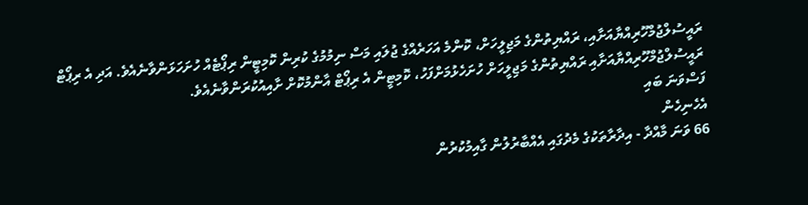ރައީސުލްޖުމްހޫރިއްޔާއަށާއި، ރައްޔިތުންގެ މަޖިލީހަށް، ކޮންމެ އަހަރެއްގެ ޖުލައި މަސް ނިމުމުގެ ކުރިން ކޮމިޓީން ރިޕޯޓެއް ހުށަހަޅަންވާނެއެވެ. އަދި އެ ރިޕޯޓް ރައީސުލްޖުމްހޫރިއްޔާއަށާއި ރައްޔިތުންގެ މަޖިލީހަށް ހުށަހެޅުމަށްފަހު، ކޮމިޓީން އެ ރިޕޯޓް އާންމުކޮށް ށާއިއުކުރަންވާނެއެވެ.
ފަސްވަނަ ބައި
އެހެނިހެން
66 ވަނަ މާއްދާ - އިދާރާތަކުގެ މެދުގައި އެއްބާރުލުން ގާއިމުކުރުން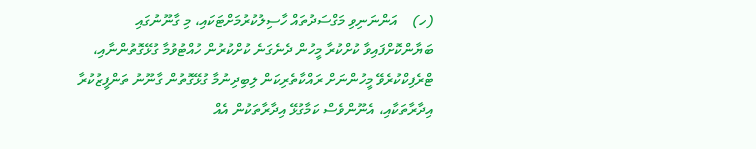(ހ)    އަންނަނިވި މަގްސަދުތައް ހާސިލުކުރުމަށްޓަކައި، މި ގާނޫނުގައި ބަޔާންކޮށްފައިވާ ކުށްކުރާ މީހުން ދެނެގަނެ ކުށްކުރުން ހުއްޓުވުމާ ގުޅޭގޮތުންނާއި، ޓްރެފިކްކުރެވޭ މީހުންނަށް ރައްކާތެރިކަން ލިބިދިނުމާ ގުޅޭގޮތުން ގާނޫނު ތަންފީޒުކުރާ އިދާރާތަކާއި، އެނޫންވެސް ކަމާގުޅޭ އިދާރާތަކުން އެއް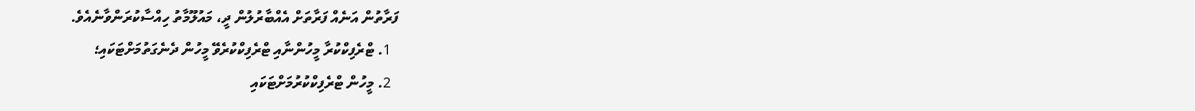ފަރާތުން އަނެއް ފަރާތަށް އެއްބާރުލުން ދީ، މައުލޫމާތު ހިއްސާކުރަންވާނެއެވެ.
  1. ޓްރެފިކްކުރާ މީހުންނާއި ޓްރެފިކްކުރެވޭ މީހުން ދެނެގަތުމަށްޓަކައި؛
  2. މީހުން ޓްރެފިކްކުރުމަށްޓަކައި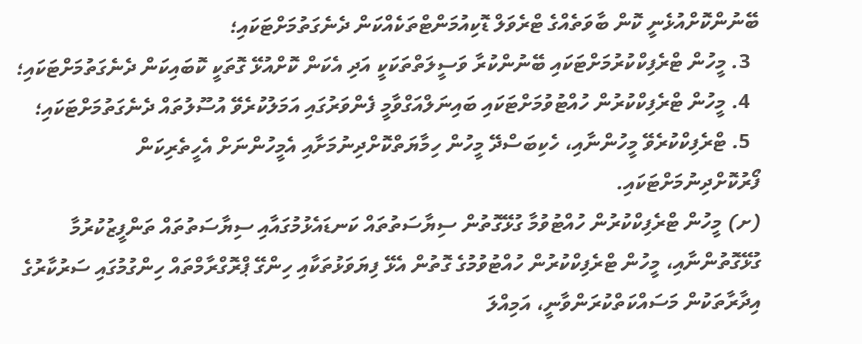ބޭނުންކޮށްއުޅެނީ ކޮން ބާވަތެއްގެ ޓްރެވަލް ޑޮކިއުމަންޓްތަކެއްކަން ދެނެގަތުމަށްޓަކައި؛
  3. މީހުން ޓްރެފިކްކުރުމަށްޓަކައި ބޭނުންކުރާ ވަސީލަތްތަކަކީ އަދި އެކަން ކޮށްއުޅޭ ގޮތަކީ ކޮބައިކަން ދެނެގަތުމަށްޓަކައި؛
  4. މީހުން ޓްރެފިކްކުރުން ހުއްޓުވުމަށްޓަކައި ބައިނަލްއަގްވާމީ ފެންވަރުގައި އަމަލުކުރެވޭ އުސޫލުތައް ދެނެގަތުމަށްޓަކައި؛
  5. ޓްރެފިކްކުރެވޭ މީހުންނާއި، ހެކިބަސްދޭ މީހުން ހިމާޔަތްކޮށްދިނުމަށާއި އެމީހުންނަށް އެހީތެރިކަން ފޯރުކޮށްދިނުމަށްޓަކައި.
(ށ) މީހުން ޓްރެފިކްކުރުން ހުއްޓުވުމާ ގުޅޭގޮތުން ސިޔާސަތުތައް ކަނޑައެޅުމުގައާއި ސިޔާސަތުތައް ތަންފީޒުކުރުމާ ގުޅޭގޮތުންނާއި، މީހުން ޓްރެފިކްކުރުން ހުއްޓުވުމުގެ ގޮތުން އެޅޭ ފިޔަވަޅުތަކާއި ހިންގޭ ޕްރޮގްރާމްތައް ހިންގުމުގައި ސަރުކާރުގެ އިދާރާތަކުން މަސައްކަތްކުރަންވާނީ، އަމިއްލަ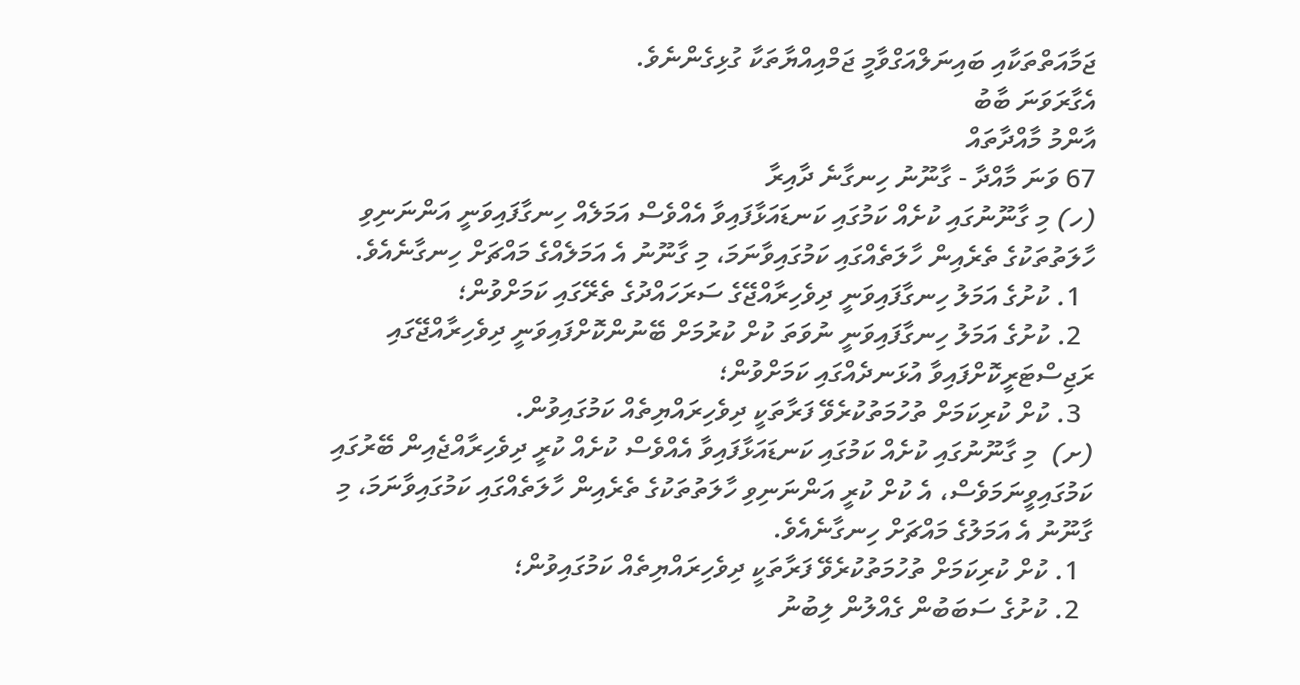ޖަމާއަތްތަކާއި ބައިނަލްއަގްވާމީ ޖަމްއިއްޔާތަކާ ގުޅިގެންނެވެ.
އެގާރަވަނަ ބާބު
އާންމު މާއްދާތައް
67 ވަނަ މާއްދާ - ގާނޫނު ހިނގާނެ ދާއިރާ
(ހ) މި ގާނޫނުގައި ކުށެއް ކަމުގައި ކަނޑައަޅާފައިވާ އެއްވެސް އަމަލެއް ހިނގާފައިވަނީ އަންނަނިވި ހާލަތުތަކުގެ ތެރެއިން ހާލަތެއްގައި ކަމުގައިވާނަމަ، މި ގާނޫނު އެ އަމަލެއްގެ މައްޗަށް ހިނގާނެއެވެ.
  1. ކުށުގެ އަމަލު ހިނގާފައިވަނީ ދިވެހިރާއްޖޭގެ ސަރަހައްދުގެ ތެރޭގައި ކަމަށްވުން؛
  2. ކުށުގެ އަމަލު ހިނގާފައިވަނީ ނުވަތަ ކުށް ކުރުމަށް ބޭނުންކޮށްފައިވަނީ ދިވެހިރާއްޖޭގައި ރަޖިސްޓަރީކޮށްފައިވާ އުޅަނދެއްގައި ކަމަށްވުން؛
  3. ކުށް ކުރިކަމަށް ތުހުމަތުކުރެވޭ ފަރާތަކީ ދިވެހިރައްޔިތެއް ކަމުގައިވުން.
(ށ)  މި ގާނޫނުގައި ކުށެއް ކަމުގައި ކަނޑައަޅާފައިވާ އެއްވެސް ކުށެއް ކުރީ ދިވެހިރާއްޖެއިން ބޭރުގައި ކަމުގައިވީނަމަވެސް، އެ ކުށް ކުރީ އަންނަނިވި ހާލަތުތަކުގެ ތެރެއިން ހާލަތެއްގައި ކަމުގައިވާނަމަ، މި ގާނޫނު އެ އަމަލުގެ މައްޗަށް ހިނގާނެއެވެ.
  1. ކުށް ކުރިކަމަށް ތުހުމަތުކުރެވޭ ފަރާތަކީ ދިވެހިރައްޔިތެއް ކަމުގައިވުން؛
  2. ކުށުގެ ސަބަބުން ގެއްލުން ލިބުނު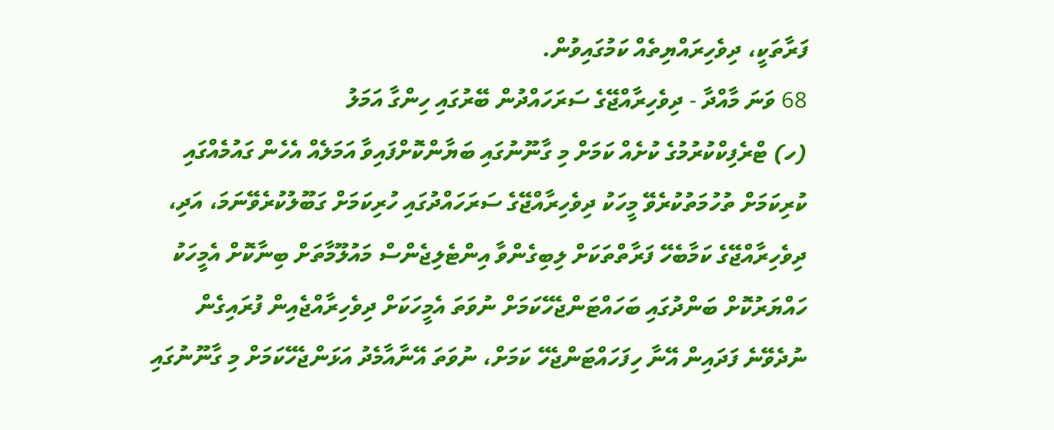ފަރާތަކީ، ދިވެހިރައްޔިތެއް ކަމުގައިވުން.
68 ވަނަ މާއްދާ - ދިވެހިރާއްޖޭގެ ސަރަހައްދުން ބޭރުގައި ހިންގާ އަމަލު
(ހ) ޓްރެފިކްކުރުމުގެ ކުށެއް ކަމަށް މި ގާނޫނުގައި ބަޔާންކޮށްފައިވާ އަމަލެއް އެހެން ގައުމެއްގައި ކުރިކަމަށް ތުހުމަތުކުރެވޭ މީހަކު ދިވެހިރާއްޖޭގެ ސަރަހައްދުގައި ހުރިކަމަށް ގަބޫލުކުރެވޭނަމަ، އަދި، ދިވެހިރާއްޖޭގެ ކަމާބެހޭ ފަރާތްތަކަށް ލިބިގެންވާ އިންޓެލިޖެންސް މައުލޫމާތަށް ބިނާކޮށް އެމީހަކު ހައްޔަރުކޮށް ބަންދުގައި ބަހައްޓަންޖެހޭކަމަށް ނުވަތަ އެމީހަކަށް ދިވެހިރާއްޖެއިން ފުރައިގެން ނުދެވޭނެ ފަދައިން އޭނާ ހިފަހައްޓަންޖެހޭ ކަމަށް، ނުވަތަ އޭނާއާމެދު އަޅަންޖެހޭކަމަށް މި ގާނޫނުގައި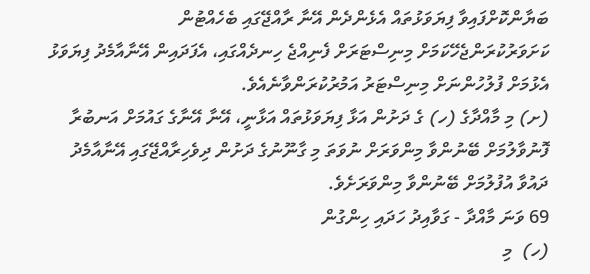ބަޔާންކޮށްފައިވާ ފިޔަވަޅުތައް އެޅެންދެން އޭނާ ރާއްޖޭގައި ބެހެއްޓުން ކަށަވަރުކުރަންޖެހޭކަމަށް މިނިސްޓަރަށް ފެނިއްޖެ ހިނދެއްގައި، އެފަދައިން އޭނާއާމެދު ފިޔަވަޅު އެޅުމަށް ފުލުހުންނަށް މިނިސްޓަރު އަމުރުކުރަންވާނެއެވެ.
(ށ) މި މާއްދާގެ (ހ) ގެ ދަށުން އަޅާ ފިޔަވަޅުތައް އަޅާނީ، އޭނާ އޭނާގެ ގައުމަށް އަނބުރާ ފޮނުވާލުމަށް ބޭނުންވާ މިންވަރަށް ނުވަތަ މި ގާނޫނުގެ ދަށުން ދިވެހިރާއްޖޭގައި އޭނާއާމެދު ދައުވާ އުފުލުމަށް ބޭނުންވާ މިންވަރަށެވެ.
69 ވަނަ މާއްދާ - ގަވާއިދު ހަދައި ހިންގުން
(ހ)  މި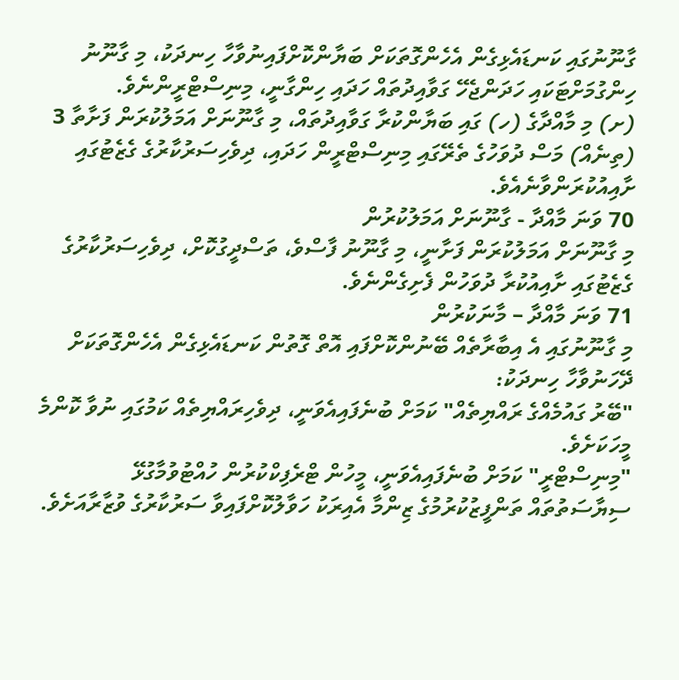ގާނޫނުގައި ކަނޑައެޅިގެން އެހެންގޮތަކަށް ބަޔާންކޮށްފައިނުވާހާ ހިނދަކު، މި ގާނޫނު ހިންގުމަށްޓަކައި ހަދަންޖެހޭ ގަވާއިދުތައް ހަދައި ހިންގާނީ، މިނިސްޓްރީންނެވެ.
(ށ) މި މާއްދާގެ (ހ) ގައި ބަޔާންކުރާ ގަވާއިދުތައް، މި ގާނޫނަށް އަމަލުކުރަން ފަށާތާ 3 (ތިނެއް) މަސް ދުވަހުގެ ތެރޭގައި މިނިސްޓްރީން ހަދައި، ދިވެހިސަރުކާރުގެ ގެޒެޓުގައި ށާއިއުކުރަންވާނެއެވެ.
70 ވަނަ މާއްދާ - ގާނޫނަށް އަމަލުކުރުން
މި ގާނޫނަށް އަމަލުކުރަން ފަށާނީ، މި ގާނޫނު ފާސްވެ، ތަސްދީގުކޮށް، ދިވެހިސަރުކާރުގެ ގެޒެޓުގައި ށާއިއުކުރާ ދުވަހުން ފެށިގެންނެވެ.
71 ވަނަ މާއްދާ – މާނަކުރުން
މި ގާނޫނުގައި އެ އިބާރާތެއް ބޭނުންކޮށްފައި އޮތް ގޮތުން ކަނޑައެޅިގެން އެހެންގޮތަކަށް ދޭހަނުވާހާ ހިނދަކު:
"ބޭރު ގައުމެއްގެ ރައްޔިތެއް" ކަމަށް ބުނެފައިއެވަނީ، ދިވެހިރައްޔިތެއް ކަމުގައި ނުވާ ކޮންމެ މީހަކަށެވެ.
"މިނިސްޓްރީ" ކަމަށް ބުނެފައިއެވަނީ، މީހުން ޓްރެފިކްކުރުން ހުއްޓުވުމާގުޅޭ ސިޔާސަތުތައް ތަންފީޒުކުރުމުގެ ޒިންމާ އެއިރަކު ހަވާލުކޮށްފައިވާ ސަރުކާރުގެ ވުޒާރާއަށެވެ.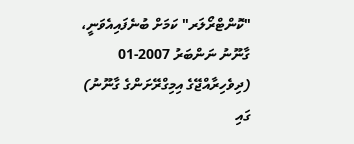"ކޮންޓްރޯލަރ" ކަމަށް ބުނެފައިއެވަނީ، ގާނޫނު ނަންބަރު 2007-01  (ދިވެހިރާއްޖޭގެ އިމިގްރޭށަންގެ ގާނޫނު) ގައި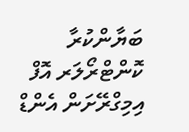ބަޔާންކުރާ ކޮންޓްރޯލަރ އޮފް އިމިގްރޭށަން އެންޑް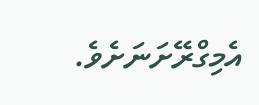އެމިގްރޭށަނަށެވެ.